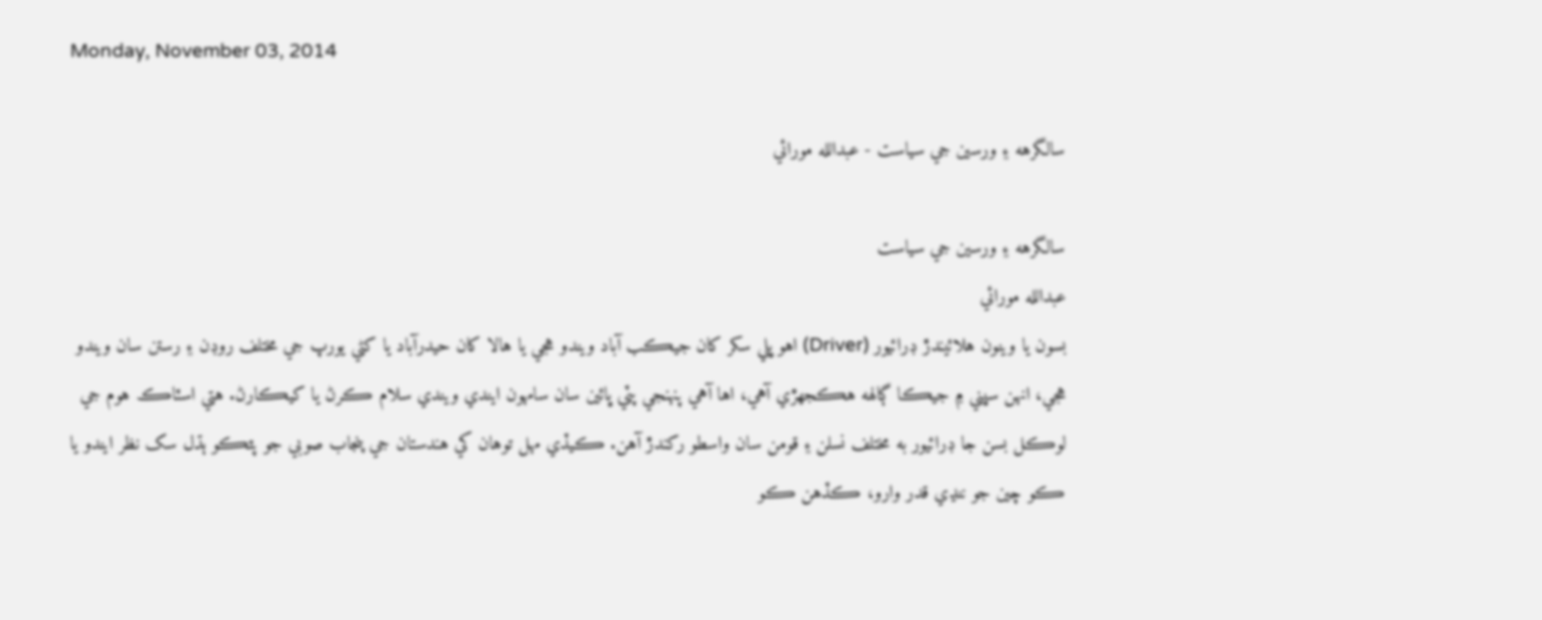Monday, November 03, 2014

سالگرهه ۽ ورسين جي سياست - عبدالله مورائي

سالگرهه ۽ ورسين جي سياست
عبدالله مورائي
بسون يا وينون هلائيندڙ ڊرائيور (Driver) اهو ڀلي سکر کان جيڪب آباد ويندو هجي يا هالا کان حيدرآباد يا کڻي يورپ جي مختلف روڊن ۽ رستن سان ويندو هجي، انهن سڀني ۾ جيڪا ڳالهه هڪجهڙي آهي، اها آهي پنهنجي پٽي ڀائين سان سامهون ايندي ويندي سلام ڪرڻ يا کيڪارڻ. هتي اسٽاڪ هوم جي لوڪل بسن جا ڊرائيور به مختلف نسلن ۽ قومن سان واسطو رکندڙ آهن. ڪيڏي مهل توهان کي هندستان جي پنجاب صوبي جو پٽڪو ٻڌل سک نظر ايندو يا ڪو چين جو ننڍي قدر وارو، ڪڏهن ڪو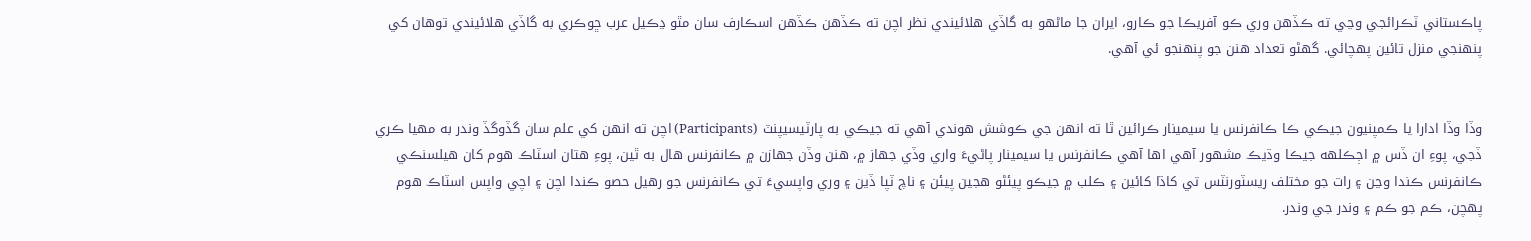پاڪستاني ٽڪرائجي وڃي ته ڪڏهن وري ڪو آفريڪا جو ڪارو، ايران جا ماڻهو به گاڏي هلائيندي نظر اچن ته ڪڏهن ڪڏهن اسڪارف سان مٿو ڍڪيل عرب ڇوڪري به گاڏي هلائيندي توهان کي پنهنجي منزل تائين پهچائي. گهڻو تعداد هنن جو پنهنجو ئي آهي.


وڏا وڏا ادارا يا ڪمپنيون جيڪي ڪا ڪانفرنس يا سيمينار ڪرائين ٿا ته انهن جي ڪوشش هوندي آهي ته جيڪي به پارٽيسيپنٽ (Participants) اچن ته انهن کي علم سان گڏوگڏ وندر به مهيا ڪري ڏجي، پوءِ ان ڏس ۾ اڄڪلهه جيڪا وڌيڪ مشهور آهي اها آهي ڪانفرنس يا سيمينار پاڻيءَ واري وڏي جهاز ۾، هنن وڏن جهازن ۾ ڪانفرنس هال به ٿين، پوءِ هتان اسٽاڪ هوم کان هيلسنڪي ڪانفرنس ڪندا وڃن ۽ رات جو مختلف ريسٽورنٽس تي کاڌا کائين ۽ ڪلب ۾ جيڪو پيئڻو هجين پيئن ۽ ناچ ٽپا ڏين ۽ وري واپسيءَ تي ڪانفرنس جو رهيل حصو ڪندا اچن ۽ اچي واپس اسٽاڪ هوم پهچن، ڪم جو ڪم ۽ وندر جي وندر.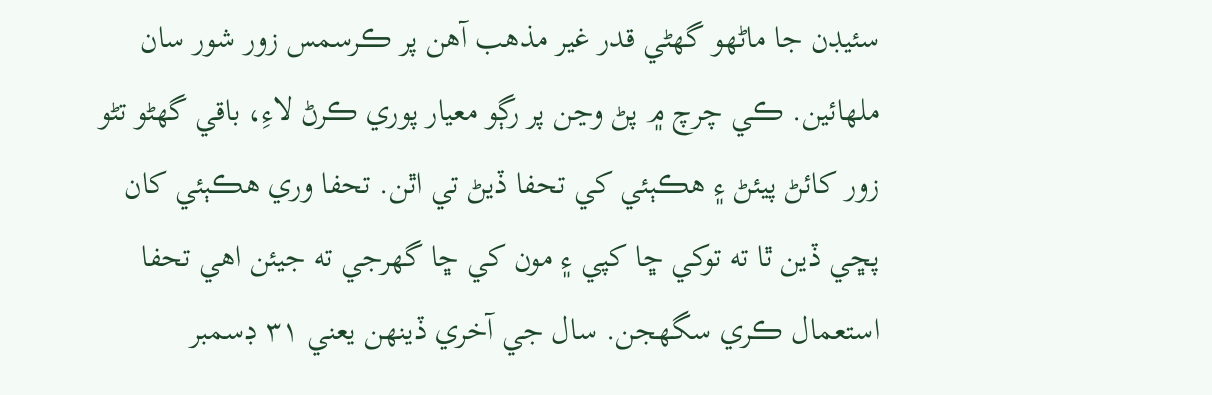سئيڊن جا ماڻهو گهڻي قدر غير مذهب آهن پر ڪرسمس زور شور سان ملهائين. ڪي چرچ ۾ پڻ وڃن پر رڳو معيار پوري ڪرڻ لاءِ، باقي گهڻو تڻو زور کائڻ پيئڻ ۽ هڪٻئي کي تحفا ڏيڻ تي اٿن. تحفا وري هڪٻئي کان پڇي ڏين ٿا ته توکي ڇا کپي ۽ مون کي ڇا گهرجي ته جيئن اهي تحفا استعمال ڪري سگهجن. سال جي آخري ڏينهن يعني ۳۱ ڊسمبر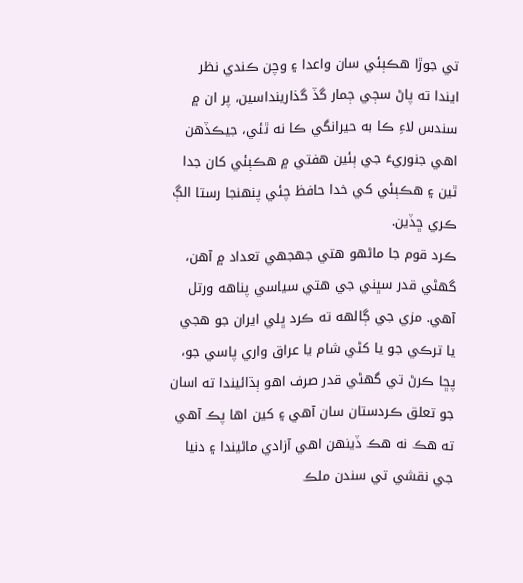تي جوڙا هڪٻئي سان واعدا ۽ وچن ڪندي نظر ايندا ته پاڻ سڄي ڄمار گڏ گذارينداسين، پر ان ۾ سندس لاءِ ڪا به حيرانگي ڪا نه ٿئي، جيڪڏهن اهي جنوريءَ جي ٻئين هفتي ۾ هڪٻئي کان جدا ٿين ۽ هڪٻئي کي خدا حافظ چئي پنهنجا رستا الڳ ڪري ڇڏين.
ڪرد قوم جا ماڻهو هتي جهجهي تعداد ۾ آهن، گهڻي قدر سڀني جي هتي سياسي پناهه ورتل آهي. مزي جي ڳالهه ته ڪرد ڀلي ايران جو هجي يا ترڪي جو يا کڻي شام يا عراق واري پاسي جو، پڇا ڪرڻ تي گهڻي قدر صرف اهو ٻڌائيندا ته اسان جو تعلق ڪردستان سان آهي ۽ کين اها پڪ آهي ته هڪ نه هڪ ڏينهن اهي آزادي ماڻيندا ۽ دنيا جي نقشي تي سندن ملڪ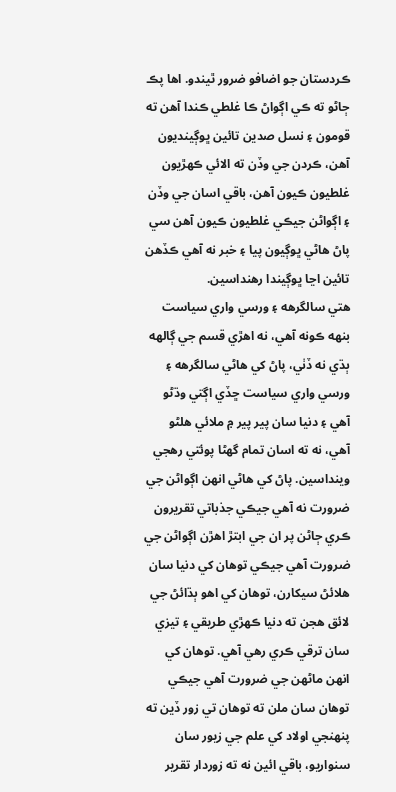ڪردستان جو اضافو ضرور ٿيندو. اها پڪ ڄاڻو ته ڪي اڳواڻ ڪا غلطي ڪندا آهن ته قومون ۽ نسل صدين تائين ڀوڳينديون آهن، ڪردن جي وڏن ته الائي ڪهڙيون غلطيون ڪيون آهن، باقي اسان جي وڏن ۽ اڳواڻن جيڪي غلطيون ڪيون آهن سي پاڻ هاڻي ڀوڳيون پيا ۽ خبر نه آهي ڪڏهن تائين اڃا ڀوڳيندا رهنداسين.
هتي سالگرهه ۽ ورسي واري سياست بنهه ڪونه آهي، نه اهڙي قسم جي ڳالهه ٻڌي نه ڏٺي، پاڻ کي هاڻي سالگرهه ۽ ورسي واري سياست ڇڏي اڳتي وڌڻو آهي ۽ دنيا سان پير پير ۾ ملائي هلڻو آهي، نه ته اسان تمام گهڻا پوئتي رهجي وينداسين. پاڻ کي هاڻي انهن اڳواڻن جي ضرورت نه آهي جيڪي جذباتي تقريرون ڪري ڄاڻن پر ان جي ابتڙ اهڙن اڳواڻن جي ضرورت آهي جيڪي توهان کي دنيا سان هلائڻ سيکارن، توهان کي اهو ٻڌائڻ جي لائق هجن ته دنيا ڪهڙي طريقي ۽ تيزي سان ترقي ڪري رهي آهي. توهان کي انهن ماڻهن جي ضرورت آهي جيڪي توهان سان ملن ته توهان تي زور ڏين ته پنهنجي اولاد کي علم جي زيور سان سنواريو، باقي ائين نه ته زوردار تقرير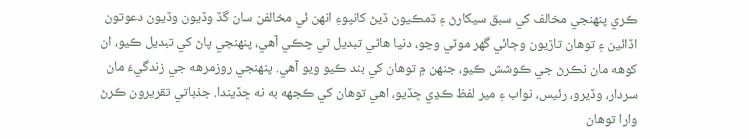ڪري پنهنجي مخالف کي سبق سيکارڻ ۽ ڌمڪيون ڏيڻ کانپوءِ انهن ئي مخالفن سان گڏ وڏيون وڏيون دعوتون اڏائين ۽ توهان تاڙيون وڄائي گهر موٽي وڃو، دنيا هاڻي تبديل ٿي چڪي آهي، پنهنجي پاڻ کي تبديل ڪيو، ان کوهه مان نڪرڻ جي ڪوشش ڪيو، جنهن ۾ توهان کي بند ڪيو ويو آهي. پنهنجي روزمرهه جي زندگيءَ مان سردار، وڏيرو، رئيس، نواب ۽ مير لفظ ڪڍي ڇڏيو، اهي توهان کي ڪجهه به نه ڇڏيندا. جذباتي تقريرون ڪرڻ وارا توهان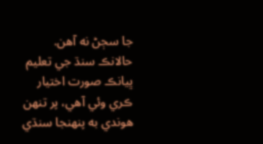جا سڄڻ نه آهن.
حالانڪ سنڌ جي تعليم ڀيانڪ صورت اختيار ڪري وئي آهي، پر تنهن هوندي به پنهنجا سنڌي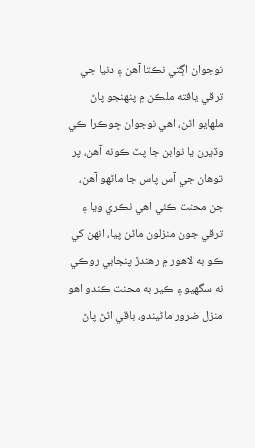نوجوان اڳتي نڪتا آهن ۽ دنيا جي ترقي يافته ملڪن ۾ پنهنجو پاڻ ملهايو اٿن، اهي نوجوان ڇوڪرا ڪي وڏيرن يا نوابن جا پٽ ڪونه آهن، پر توهان جي آس پاس جا ماڻهو آهن، جن محنت ڪئي اهي نڪري ويا ۽ ترقي جون منزلون ماڻن پيا، انهن کي ڪو به لاهور ۾ رهندڙ پنجابي روڪي نه سگهيو ۽ ڪير به محنت ڪندو اهو منزل ضرور ماڻيندو، باقي اٿڻ پاڻ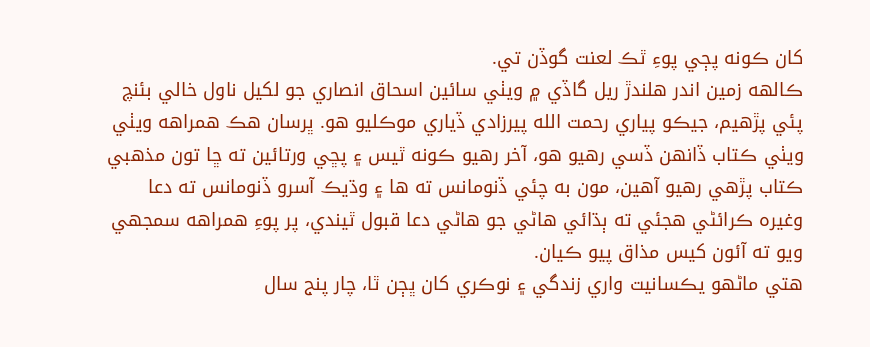کان ڪونه پڄي پوءِ ٿڪ لعنت گوڏن تي.
ڪالهه زمين اندر هلندڙ ريل گاڏي ۾ ويٺي سائين اسحاق انصاري جو لکيل ناول خالي بئنچ پئي پڙهيم، جيڪو پياري رحمت الله پيرزادي ڏياري موڪليو هو. ڀرسان هڪ همراهه ويٺي ويٺي ڪتاب ڏانهن ڏسي رهيو هو، آخر رهيو ڪونه ٿيس ۽ پڇي ورتائين ته ڇا تون مذهبي ڪتاب پڙهي رهيو آهين، مون به چئي ڏنومانس ته ها ۽ وڌيڪ آسرو ڏنومانس ته دعا وغيره ڪرائڻي هجئي ته ٻڌائي هاڻي جو هاڻي دعا قبول ٿيندي، پر پوءِ همراهه سمجهي ويو ته آئون کيس مذاق پيو ڪيان.
هتي ماڻهو يڪسانيت واري زندگي ۽ نوڪري کان ڀڄن ٿا، چار پنج سال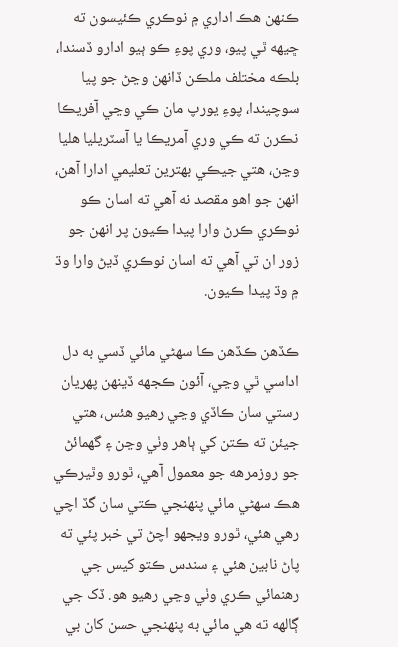ڪنهن هڪ اداري ۾ نوڪري ڪئيسون ته ڇيهه ٿي پيو، وري پوءِ ڪو ٻيو ادارو ڏسندا، بلڪه مختلف ملڪن ڏانهن وڃڻ جو پيا سوچيندا، پوءِ يورپ مان ڪي وڃي آفريڪا نڪرن ته ڪي وري آمريڪا يا آسٽريليا هليا وڃن، هتي جيڪي بهترين تعليمي ادارا آهن، انهن جو اهو مقصد نه آهي ته اسان ڪو نوڪري ڪرڻ وارا پيدا ڪيون پر انهن جو زور ان تي آهي ته اسان نوڪري ڏيڻ وارا وڌ ۾ وڌ پيدا ڪيون.

ڪڏهن ڪڏهن ڪا سهڻي مائي ڏسي به دل اداسي ٿي وڃي، آئون ڪجهه ڏينهن پهريان رستي سان ڪاڏي وڃي رهيو هئس، هتي جيئن ته ڪتن کي ٻاهر وٺي وڃن ۽ گهمائڻ جو روزمرهه جو معمول آهي، ٿورو وٿيرڪي هڪ سهڻي مائي پنهنجي ڪتي سان گڏ اچي رهي هئي، ٿورو ويجهو اچڻ تي خبر پئي ته پاڻ نابين هئي ۽ سندس ڪتو کيس جي رهنمائي ڪري وٺي وڃي رهيو هو. ڏک جي ڳالهه ته هي مائي به پنهنجي حسن کان بي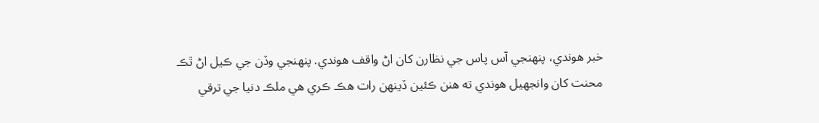خبر هوندي، پنهنجي آس پاس جي نظارن کان اڻ واقف هوندي. پنهنجي وڏن جي ڪيل اڻ ٿڪ محنت کان وانجهيل هوندي ته هنن ڪئين ڏينهن رات هڪ ڪري هي ملڪ دنيا جي ترقي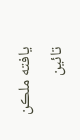يافته ملڪن تائين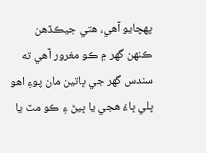پهچايو آهي، هتي جيڪڏهن ڪنهن گهر ۾ ڪو مغرور آهي ته سندس گهر جي ڀاتين مان پوءِ اهو ڀلي ڀاءُ هجي يا ڀيڻ ۽ ڪو مٽ يا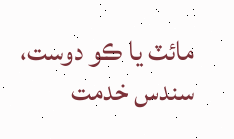مائٽ يا ڪو دوست، سندس خدمت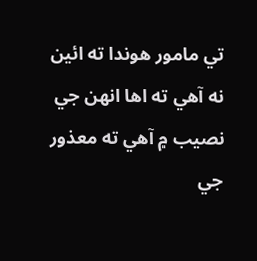تي مامور هوندا ته ائين نه آهي ته اها انهن جي نصيب ۾ آهي ته معذور جي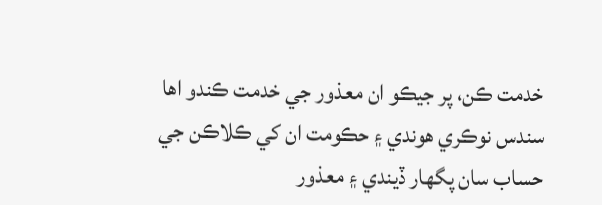خدمت ڪن، پر جيڪو ان معذور جي خدمت ڪندو اها سندس نوڪري هوندي ۽ حڪومت ان کي ڪلاڪن جي حساب سان پگهار ڏيندي ۽ معذور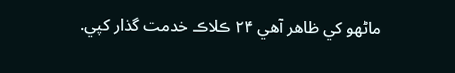ماڻهو کي ظاهر آهي ۲۴ ڪلاڪ خدمت گذار کپي.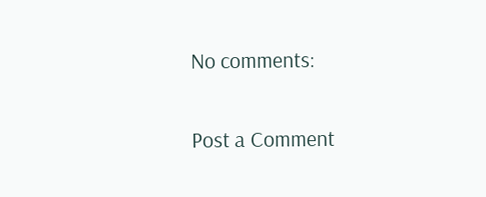No comments:

Post a Comment